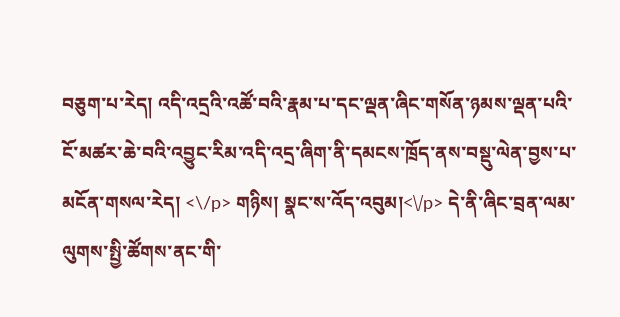བཅུག་པ་རེད། འདི་འདྲའི་འཚོ་བའི་རྣམ་པ་དང་ལྡན་ཞིང་གསོན་ཉམས་ལྡན་པའི་ངོ་མཚར་ཆེ་བའི་འབྱུང་རིམ་འདི་འདྲ་ཞིག་ནི་དམངས་ཁྲོད་ནས་བསྡུ་ལེན་བྱས་པ་མངོན་གསལ་རེད། <\/p> གཉིས། སྣང་ས་འོད་འབུམ།<\/p> དེ་ནི་ཞིང་བྲན་ལམ་ལུགས་སྤྱི་ཚོགས་ནང་གི་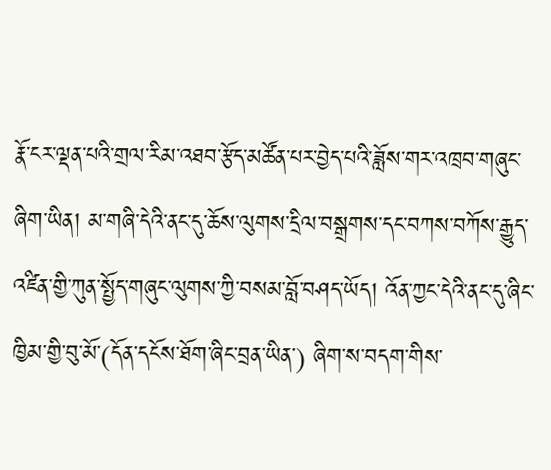རྣོ་ངར་ལྡན་པའི་གྲལ་རིམ་འཐབ་རྩོད་མཚོན་པར་བྱེད་པའི་ཟློས་གར་འཁྲབ་གཞུང་ཞིག་ཡིན། མ་གཞི་དེའི་ནང་དུ་ཆོས་ལུགས་དྲིལ་བསྒྲགས་དང་བཀས་བཀོས་རྒྱུད་འཛིན་གྱི་ཀུན་སྤྱོད་གཞུང་ལུགས་ཀྱི་བསམ་བློ་བཤད་ཡོད། འོན་ཀྱང་དེའི་ནང་དུ་ཞིང་ཁྱིམ་གྱི་བུ་མོ་(དོན་དངོས་ཐོག་ཞིང་བྲན་ཡིན་) ཞིག་ས་བདག་གིས་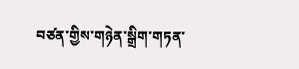བཙན་གྱིས་གཉེན་སྒྲིག་གཏན་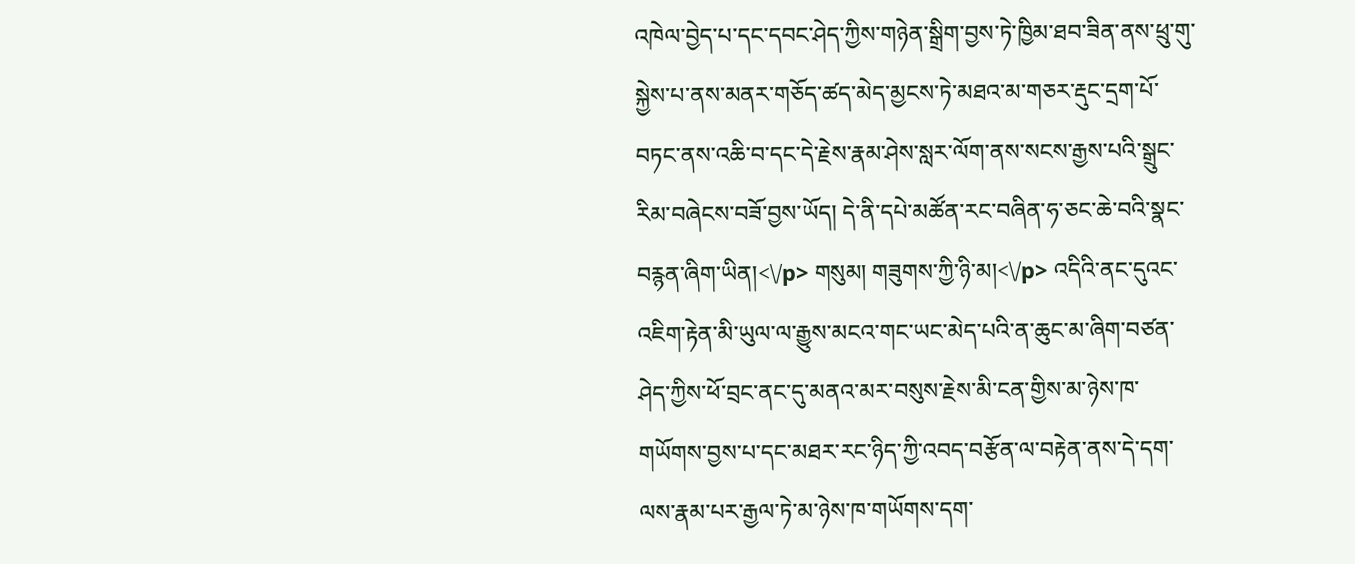འཁེལ་བྱེད་པ་དང་དབང་ཤེད་ཀྱིས་གཉེན་སྒྲིག་བྱས་ཏེ་ཁྱིམ་ཐབ་ཟིན་ནས་ཕྲུ་གུ་སྐྱེས་པ་ནས་མནར་གཅོད་ཚད་མེད་མྱངས་ཏེ་མཐའ་མ་གཅར་རྡུང་དྲག་པོ་བཏང་ནས་འཆི་བ་དང་དེ་རྗེས་རྣམ་ཤེས་སླར་ལོག་ནས་སངས་རྒྱས་པའི་སྒྲུང་རིམ་བཞེངས་བཟོ་བྱས་ཡོད། དེ་ནི་དཔེ་མཚོན་རང་བཞིན་ཧ་ཅང་ཆེ་བའི་སྣང་བརྙན་ཞིག་ཡིན།<\/p> གསུམ། གཟུགས་ཀྱི་ཉི་མ།<\/p> འདིའི་ནང་དུའང་འཇིག་རྟེན་མི་ཡུལ་ལ་རྒྱུས་མངའ་གང་ཡང་མེད་པའི་ན་ཆུང་མ་ཞིག་བཙན་ཤེད་ཀྱིས་ཕོ་བྲང་ནང་དུ་མནའ་མར་བསུས་རྗེས་མི་ངན་གྱིས་མ་ཉེས་ཁ་གཡོགས་བྱས་པ་དང་མཐར་རང་ཉིད་ཀྱི་འབད་བརྩོན་ལ་བརྟེན་ནས་དེ་དག་ལས་རྣམ་པར་རྒྱལ་ཏེ་མ་ཉེས་ཁ་གཡོགས་དག་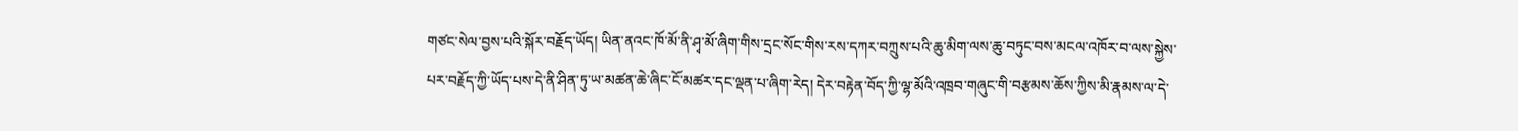གཙང་སེལ་བྱས་པའི་སྐོར་བརྗོད་ཡོད། ཡིན་ནའང་ཁོ་མོ་ནི་ཤྭ་མོ་ཞིག་གིས་དྲང་སོང་གིས་རས་དཀར་བཀྲུས་པའི་ཆུ་མིག་ལས་ཆུ་བཏུང་བས་མངལ་འཁོར་བ་ལས་སྐྱེས་པར་བརྗོད་ཀྱི་ཡོད་པས་དེ་ནི་ཤིན་ཏུ་ཡ་མཚན་ཆེ་ཞིང་ངོ་མཚར་དང་ལྡན་པ་ཞིག་རེད། དེར་བརྟེན་བོད་ཀྱི་ལྷ་མོའི་འཁྲབ་གཞུང་གི་བརྩམས་ཆོས་ཀྱིས་མི་རྣམས་ལ་དེ་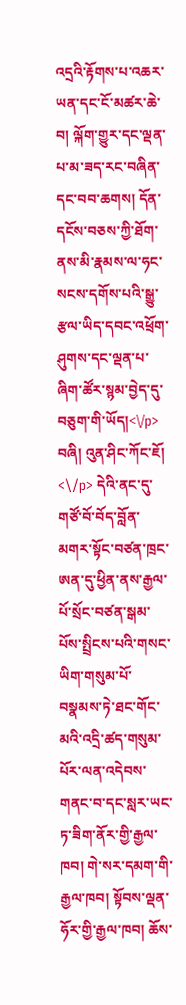འདྲའི་རྟོགས་པ་འཆར་ཡན་དང་ངོ་མཚར་ཆེ་བ། ལྐོག་གྱུར་དང་ལྡན་པ་མ་ཟད་རང་བཞིན་དང་བབ་ཆགས། དོན་དངོས་བཅས་ཀྱི་ཐོག་ནས་མི་རྣམས་ལ་ཧང་སངས་དགོས་པའི་སྒྱུ་རྩལ་ཡིད་དབང་འཕྲོག་ཤུགས་དང་ལྡན་པ་ཞིག་ཚོར་སྙམ་བྱེད་དུ་བཅུག་གི་ཡོད།<\/p> བཞི། འུན་ཤིང་ཀོང་ཇོ། <\/p> དེའི་ནང་དུ་གཙོ་བོ་བོད་བློན་མགར་སྟོང་བཙན་ཁྲང་ཨན་དུ་ཕྱིན་ནས་རྒྱལ་པོ་སྲོང་བཙན་སྒམ་པོས་སྤྲིངས་པའི་གསང་ཡིག་གསུམ་པོ་བསྣམས་ཏེ་ཐང་གོང་མའི་འདྲི་ཚད་གསུམ་པོར་ལན་འདེབས་གནང་བ་དང་སླར་ཡང་ཏ་ཟིག་ནོར་གྱི་རྒྱལ་ཁབ། གེ་སར་དམག་གི་རྒྱལ་ཁབ། སྟོབས་ལྡན་ཧོར་གྱི་རྒྱལ་ཁབ། ཆོས་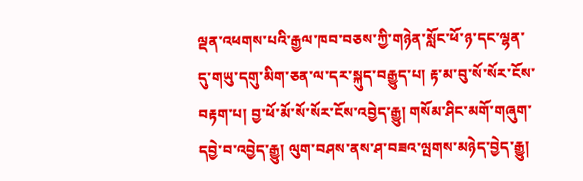ལྡན་འཕགས་པའི་རྒྱལ་ཁབ་བཅས་ཀྱི་གཉེན་སློང་ཕོ་ཉ་དང་ལྷན་དུ་གཡུ་དགུ་མིག་ཅན་ལ་དར་སྐུད་བརྒྱུད་པ། རྟ་མ་བུ་སོ་སོར་ངོས་བརྟག་པ། བྱ་ཕོ་མོ་སོ་སོར་ངོས་འབྱེད་རྒྱུ། གསོམ་ཤིང་མགོ་གཞུག་དབྱེ་བ་འབྱེད་རྒྱུ། ལུག་བཤས་ནས་ཤ་བཟའ་ལྤགས་མཉེད་བྱེད་རྒྱུ།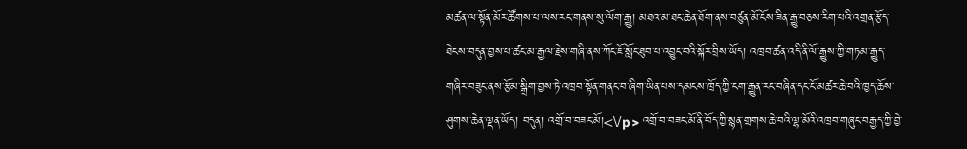མཚན་ལ་སྟོན་མོར་ཚོགས་པ་ལས་རང་གནས་སུ་ལོག་རྒྱུ། མཐའ་མ་ཐང་ཆེན་ཐོག་ནས་བཙུན་མོ་ངོས་ཟིན་རྒྱུ་བཅས་རིག་པའི་འགྲན་རྩོད་ཐེངས་བདུན་བྱས་པ་ཚང་མ་རྒྱལ་རྗེས་གཞི་ནས་ཀོང་ཇོ་སློང་ཐུབ་པ་འབྱུང་བའི་སྐོར་བྲིས་ཡོད། འཁྲབ་ཚན་འདི་ནི་ལོ་རྒྱུས་ཀྱི་གཏམ་རྒྱུད་གཞིར་བཟུང་ནས་རྩོམ་སྒྲིག་བྱས་ཏེ་འཁྲབ་སྟོན་གནང་བ་ཞིག་ཡིན་པས་དམངས་ཁྲོད་ཀྱི་ངག་རྒྱུན་རང་བཞིན་དང་ངོ་མཚར་ཆེ་བའི་ཁྱད་ཆོས་ཤུགས་ཆེན་ལྡན་ཡོད། བདུན། འགྲོ་བ་བཟང་མོ།<\/p> འགྲོ་བ་བཟང་མོ་ནི་བོད་ཀྱི་སྙན་གྲགས་ཆེ་བའི་ལྷ་མོའི་འཁྲབ་གཞུང་བརྒྱད་ཀྱི་བྱེ་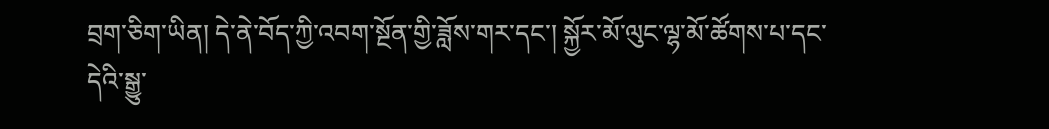བྲག་ཅིག་ཡིན། དེ་ནེ་བོད་ཀྱི་འབག་སྔོན་གྱི་ཟློས་གར་དང་། སྐྱོར་མོ་ལུང་ལྷ་མོ་ཚོགས་པ་དང་དེའི་སྒྱུ་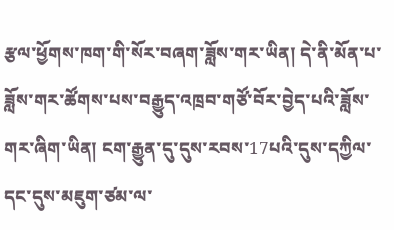རྩལ་ཕྱོགས་ཁག་གི་སོར་བཞག་ཟློས་གར་ཡིན། དེ་ནི་མོན་པ་ཟློས་གར་ཚོགས་པས་བརྒྱུད་འཁྲབ་གཙོ་བོར་བྱེད་པའི་ཟློས་གར་ཞིག་ཡིན། ངག་རྒྱུན་དུ་དུས་རབས་17པའི་དུས་དཀྱིལ་དང་དུས་མཇུག་ཙམ་ལ་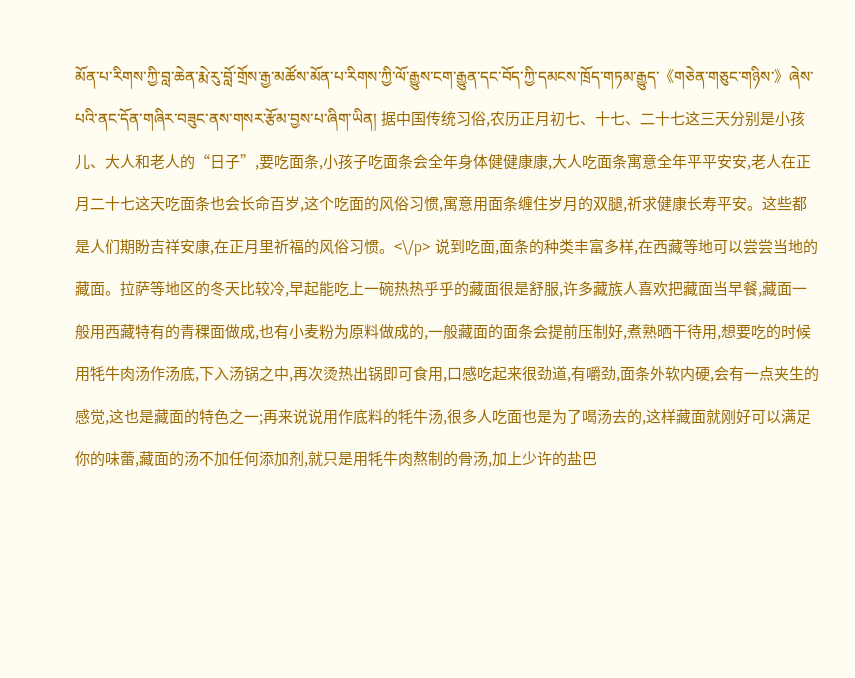མོན་པ་རིགས་ཀྱི་བླ་ཆེན་རྨེ་རུ་བློ་གྲོས་རྒྱ་མཚོས་མོན་པ་རིགས་ཀྱི་ལོ་རྒྱུས་ངག་རྒྱུན་དང་བོད་ཀྱི་དམངས་ཁྲོད་གཏམ་རྒྱུད་《གཅེན་གཅུང་གཉིས་》ཞེས་པའི་ནང་དོན་གཞིར་བཟུང་ནས་གསར་རྩོམ་བྱས་པ་ཞིག་ཡིན། 据中国传统习俗,农历正月初七、十七、二十七这三天分别是小孩儿、大人和老人的“日子”,要吃面条,小孩子吃面条会全年身体健健康康,大人吃面条寓意全年平平安安,老人在正月二十七这天吃面条也会长命百岁,这个吃面的风俗习惯,寓意用面条缠住岁月的双腿,祈求健康长寿平安。这些都是人们期盼吉祥安康,在正月里祈福的风俗习惯。<\/p> 说到吃面,面条的种类丰富多样,在西藏等地可以尝尝当地的藏面。拉萨等地区的冬天比较冷,早起能吃上一碗热热乎乎的藏面很是舒服,许多藏族人喜欢把藏面当早餐,藏面一般用西藏特有的青稞面做成,也有小麦粉为原料做成的,一般藏面的面条会提前压制好,煮熟晒干待用,想要吃的时候用牦牛肉汤作汤底,下入汤锅之中,再次烫热出锅即可食用,口感吃起来很劲道,有嚼劲,面条外软内硬,会有一点夹生的感觉,这也是藏面的特色之一;再来说说用作底料的牦牛汤,很多人吃面也是为了喝汤去的,这样藏面就刚好可以满足你的味蕾,藏面的汤不加任何添加剂,就只是用牦牛肉熬制的骨汤,加上少许的盐巴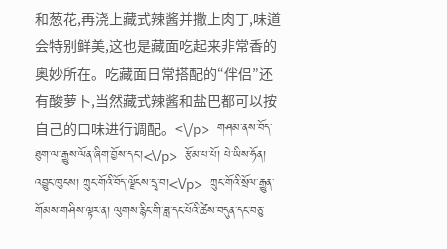和葱花,再浇上藏式辣酱并撒上肉丁,味道会特别鲜美,这也是藏面吃起来非常香的奥妙所在。吃藏面日常搭配的“伴侣”还有酸萝卜,当然藏式辣酱和盐巴都可以按自己的口味进行调配。<\/p> གཤམ་ནས་བོད་ཐུག་ལ་རྒྱུས་ལོན་ཞིག་བྱོས་དང་།<\/p> རྩོམ་པ་པོ། པེ་ཡིས་ཧོན། འབྱུང་ཁུངས། ཀྲུང་གོའི་བོད་ལྗོངས་དྲྭ་བ།<\/p> ཀྲུང་གོའི་སྲོལ་རྒྱུན་གོམས་གཤིས་ལྟར་ན། ལུགས་རྙིང་གི་ཟླ་དང་པོའི་ཚེས་བདུན་དང་བཅུ་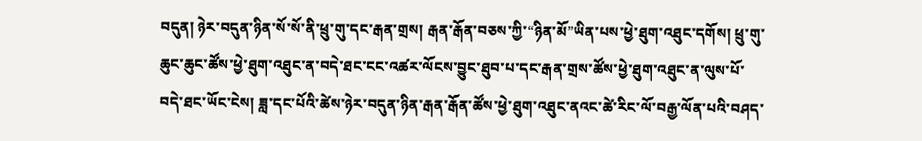བདུན། ཉེར་བདུན་ཉིན་སོ་སོ་ནི་ཕྲུ་གུ་དང་རྒན་གྲས། རྒན་རྒོན་བཅས་ཀྱི་“ཉིན་མོ”ཡིན་པས་ཕྱེ་ཐུག་འཐུང་དགོས། ཕྲུ་གུ་ཆུང་ཆུང་ཚོས་ཕྱེ་ཐུག་འཐུང་ན་བདེ་ཐང་ངང་འཚར་ལོངས་བྱུང་ཐུབ་པ་དང་རྒན་གྲས་ཚོས་ཕྱེ་ཐུག་འཐུང་ན་ལུས་པོ་བདེ་ཐང་ཡོང་ངེས། ཟླ་དང་པོའི་ཚེས་ཉེར་བདུན་ཉིན་རྒན་རྒོན་ཚོས་ཕྱེ་ཐུག་འཐུང་ནའང་ཚེ་རིང་ལོ་བརྒྱ་ལོན་པའི་བཤད་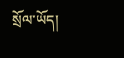སྲོལ་ཡོད།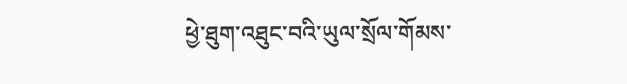ཕྱེ་ཐུག་འཐུང་བའི་ཡུལ་སྲོལ་གོམས་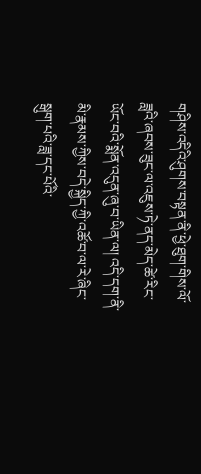གཤིས་འདིའི་ཤུགས་བསྟན་ནི་ཕྱེ་ཐུག་གིས་ལོ་ཟླའི་ཞབས་ཟུང་ལ་འཇུས་ཏེ་ནད་མེད་ཚེ་རིང་ཡོང་བའི་སྨོན་འདུན་ཞུ་བ་ཡིན་ལ། འདི་དག་ནི་མི་རྣམས་ཀྱིས་བདེ་སྐྱིད་ཀྱི་འཚོ་བ་ལ་རེ་ཞིང་སྒུག་པའི་ཟླ་དང་པོའི་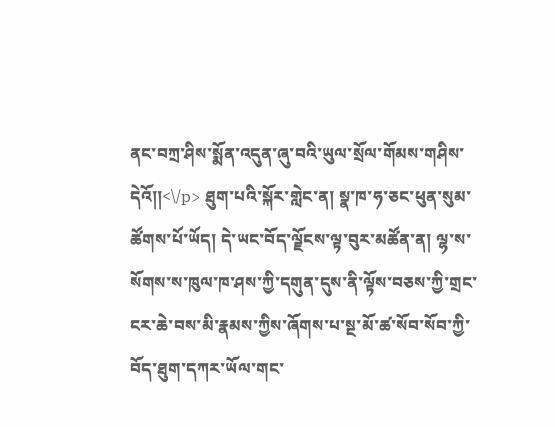ནང་བཀྲ་ཤིས་སྨོན་འདུན་ཞུ་བའི་ཡུལ་སྲོལ་གོམས་གཤིས་དེའོ།།<\/p> ཐུག་པའི་སྐོར་གླེང་ན། སྣ་ཁ་ཧ་ཅང་ཕུན་སུམ་ཚོགས་པོ་ཡོད། དེ་ཡང་བོད་ལྗོངས་ལྟ་བུར་མཚོན་ན། ལྷ་ས་སོགས་ས་ཁུལ་ཁ་ཤས་ཀྱི་དགུན་དུས་ནི་ལྟོས་བཅས་ཀྱི་གྲང་ངར་ཆེ་བས་མི་རྣམས་ཀྱིས་ཞོགས་པ་སྔ་མོ་ཚ་སོབ་སོབ་ཀྱི་བོད་ཐུག་དཀར་ཡོལ་གང་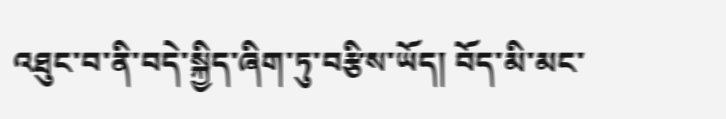འཐུང་བ་ནི་བདེ་སྐྱིད་ཞིག་ཏུ་བརྩིས་ཡོད། བོད་མི་མང་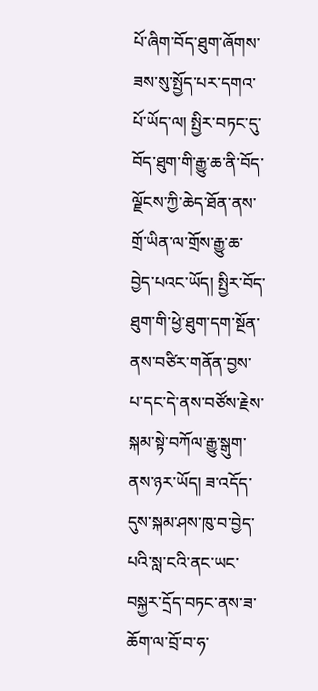པོ་ཞིག་བོད་ཐུག་ཞོགས་ཟས་སུ་སྤྱོད་པར་དགའ་པོ་ཡོད་ལ། སྤྱིར་བཏང་དུ་བོད་ཐུག་གི་རྒྱུ་ཆ་ནི་བོད་ལྗོངས་ཀྱི་ཆེད་ཐོན་ནས་གྲོ་ཡིན་ལ་གྲོས་རྒྱུ་ཆ་བྱེད་པའང་ཡོད། སྤྱིར་བོད་ཐུག་གི་ཕྱེ་ཐུག་དག་སྔོན་ནས་བཙིར་གནོན་བྱས་པ་དང་དེ་ནས་བཙོས་རྗེས་སྐམ་སྟེ་བཀོལ་རྒྱུ་སྒུག་ནས་ཉར་ཡོད། ཟ་འདོད་དུས་སྐམ་ཤས་ཁུ་བ་བྱེད་པའི་སླ་ངའི་ནང་ཡང་བསྐྱར་དྲོད་བཏང་ནས་ཟ་ཆོག་ལ་བྲོ་བ་ཧ་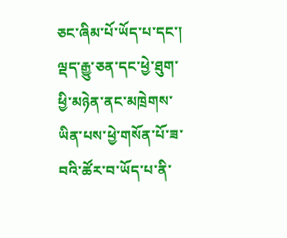ཅང་ཞིམ་པོ་ཡོད་པ་དང་། ལྡད་རྒྱུ་ཅན་དང་ཕྱེ་ཐུག་ཕྱི་མཉེན་ནང་མཁྲེགས་ཡིན་པས་ཕྱེ་གསོན་པོ་ཟ་བའི་ཚོར་བ་ཡོད་པ་ནི་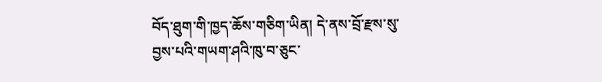བོད་ཐུག་གི་ཁྱད་ཆོས་གཅིག་ཡིན། དེ་ནས་བྲོ་རྫས་སུ་བྱས་པའི་གཡག་ཤའི་ཁུ་བ་ཅུང་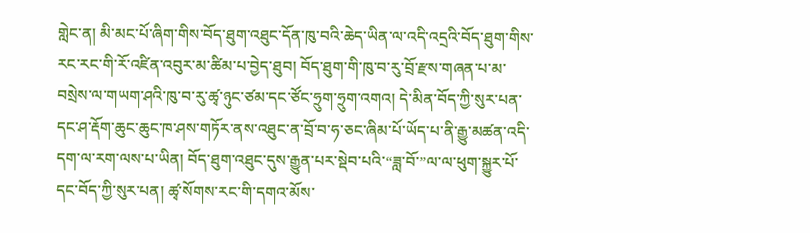གླེང་ན། མི་མང་པོ་ཞིག་གིས་བོད་ཐུག་འཐུང་དོན་ཁུ་བའི་ཆེད་ཡིན་ལ་འདི་འདྲའི་བོད་ཐུག་གིས་རང་རང་གི་རོ་འཛིན་འབུར་མ་ཚིམ་པ་བྱེད་ཐུབ། བོད་ཐུག་གི་ཁུ་བ་རུ་བྲོ་རྫས་གཞན་པ་མ་བསྲེས་ལ་གཡག་ཤའི་ཁུ་བ་རུ་ཚྭ་ཉུང་ཙམ་དང་ཙོང་ཧྲུག་ཧྲུག་འགའ། དེ་མིན་བོད་ཀྱི་སུར་པན་དང་ཤ་རྡོག་ཆུང་ཆུང་ཁ་ཤས་གཏོར་ནས་འཐུང་ན་བྲོ་བ་ཧ་ཅང་ཞིམ་པོ་ཡོད་པ་ནི་རྒྱུ་མཚན་འདི་དག་ལ་རག་ལས་པ་ཡིན། བོད་ཐུག་འཐུང་དུས་རྒྱུན་པར་སྡེབ་པའི་“ཟླ་བོ་”ལ་ལ་ཕུག་སྐྱུར་པོ་དང་བོད་ཀྱི་སུར་པན། ཚྭ་སོགས་རང་གི་དགའ་མོས་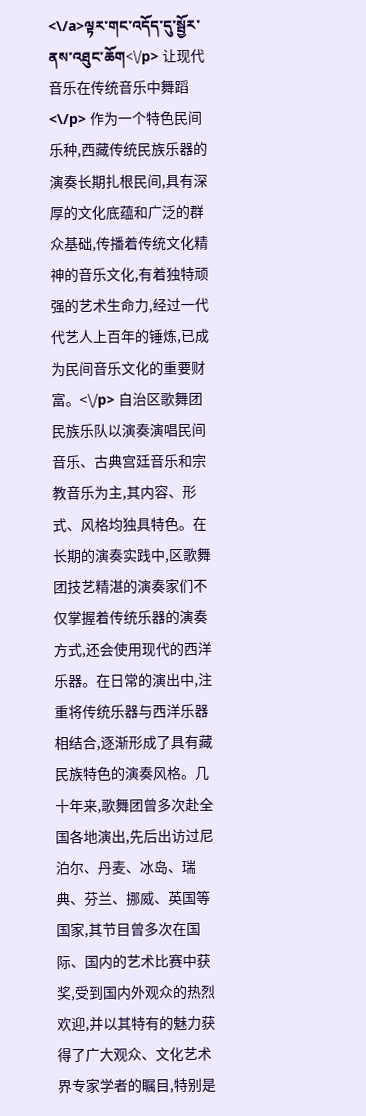<\/a>ལྟར་གང་འདོད་དུ་སྦྱོར་ནས་འཐུང་ཆོག<\/p> 让现代音乐在传统音乐中舞蹈<\/p> 作为一个特色民间乐种,西藏传统民族乐器的演奏长期扎根民间,具有深厚的文化底蕴和广泛的群众基础,传播着传统文化精神的音乐文化,有着独特顽强的艺术生命力,经过一代代艺人上百年的锤炼,已成为民间音乐文化的重要财富。<\/p> 自治区歌舞团民族乐队以演奏演唱民间音乐、古典宫廷音乐和宗教音乐为主,其内容、形式、风格均独具特色。在长期的演奏实践中,区歌舞团技艺精湛的演奏家们不仅掌握着传统乐器的演奏方式,还会使用现代的西洋乐器。在日常的演出中,注重将传统乐器与西洋乐器相结合,逐渐形成了具有藏民族特色的演奏风格。几十年来,歌舞团曾多次赴全国各地演出,先后出访过尼泊尔、丹麦、冰岛、瑞典、芬兰、挪威、英国等国家,其节目曾多次在国际、国内的艺术比赛中获奖,受到国内外观众的热烈欢迎,并以其特有的魅力获得了广大观众、文化艺术界专家学者的瞩目,特别是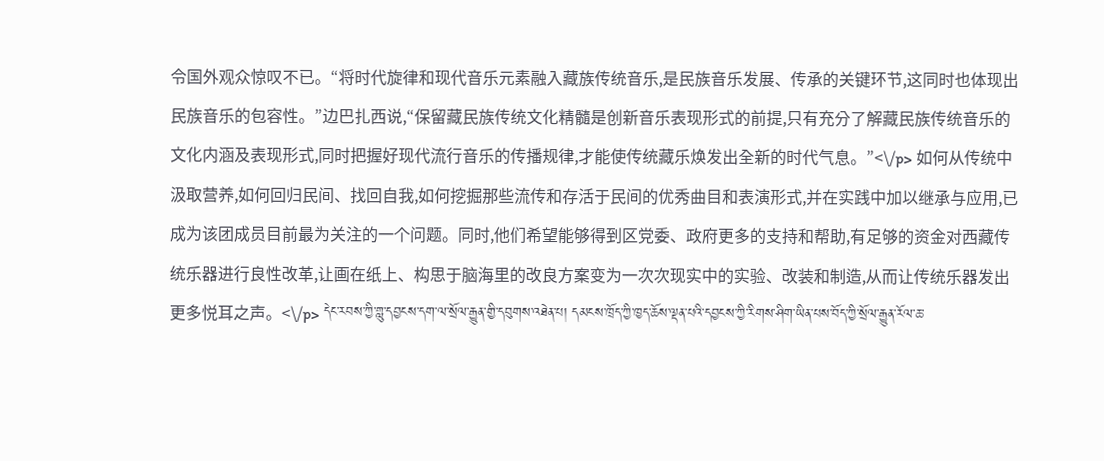令国外观众惊叹不已。“将时代旋律和现代音乐元素融入藏族传统音乐,是民族音乐发展、传承的关键环节,这同时也体现出民族音乐的包容性。”边巴扎西说,“保留藏民族传统文化精髓是创新音乐表现形式的前提,只有充分了解藏民族传统音乐的文化内涵及表现形式,同时把握好现代流行音乐的传播规律,才能使传统藏乐焕发出全新的时代气息。”<\/p> 如何从传统中汲取营养,如何回归民间、找回自我,如何挖掘那些流传和存活于民间的优秀曲目和表演形式,并在实践中加以继承与应用,已成为该团成员目前最为关注的一个问题。同时,他们希望能够得到区党委、政府更多的支持和帮助,有足够的资金对西藏传统乐器进行良性改革,让画在纸上、构思于脑海里的改良方案变为一次次现实中的实验、改装和制造,从而让传统乐器发出更多悦耳之声。<\/p> དེང་རབས་ཀྱི་གླུ་དབྱངས་དག་ལ་སྲོལ་རྒྱུན་གྱི་དབུགས་འཐེན་པ། དམངས་ཁྲོད་ཀྱི་ཁྱད་ཆོས་ལྡན་པའི་དབྱངས་ཀྱི་རིགས་ཤིག་ཡིན་པས་བོད་ཀྱི་སྲོལ་རྒྱུན་རོལ་ཆ་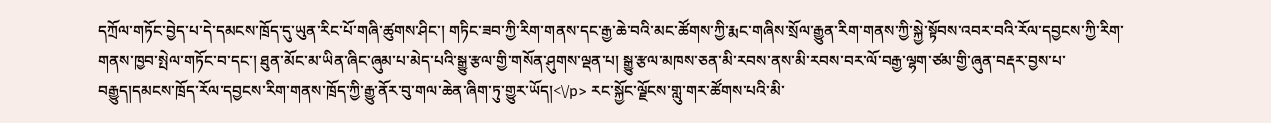དཀྲོལ་གཏོང་བྱེད་པ་དེ་དམངས་ཁྲོད་དུ་ཡུན་རིང་པོ་གཞི་ཚུགས་ཤིང་། གཏིང་ཟབ་ཀྱི་རིག་གནས་དང་རྒྱ་ཆེ་བའི་མང་ཚོགས་ཀྱི་རྨང་གཞིས་སྲོལ་རྒྱུན་རིག་གནས་ཀྱི་སྐྱེ་སྟོབས་འབར་བའི་རོལ་དབྱངས་ཀྱི་རིག་གནས་ཁྱབ་སྤེལ་གཏོང་བ་དང་། ཐུན་མོང་མ་ཡིན་ཞིང་ཞུམ་པ་མེད་པའི་སྒྱུ་རྩལ་གྱི་གསོན་ཤུགས་ལྡན་པ། སྒྱུ་རྩལ་མཁས་ཅན་མི་རབས་ནས་མི་རབས་བར་ལོ་བརྒྱ་ལྷག་ཙམ་གྱི་ཞུན་བརྡར་བྱས་པ་བརྒྱུད།དམངས་ཁྲོད་རོལ་དབྱངས་རིག་གནས་ཁྲོད་ཀྱི་རྒྱུ་ནོར་བུ་གལ་ཆེན་ཞིག་ཏུ་གྱུར་ཡོད།<\/p> རང་སྐྱོང་ལྗོངས་གླུ་གར་ཚོགས་པའི་མི་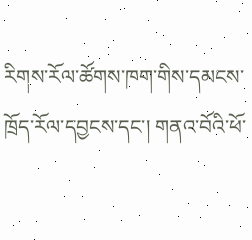རིགས་རོལ་ཚོགས་ཁག་གིས་དམངས་ཁྲོད་རོལ་དབྱངས་དང་། གནའ་བོའི་ཕོ་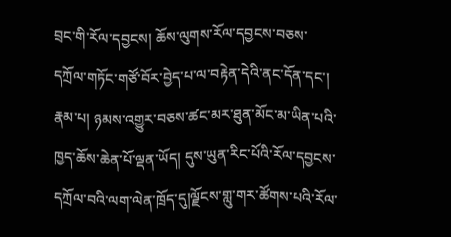བྲང་གི་རོལ་དབྱངས། ཆོས་ལུགས་རོལ་དབྱངས་བཅས་དཀྲོལ་གཏོང་གཙོ་བོར་བྱེད་པ་ལ་བརྟེན་དེའི་ནང་དོན་དང་། རྣམ་པ། ཉམས་འགྱུར་བཅས་ཚང་མར་ཐུན་མོང་མ་ཡིན་པའི་ཁྱད་ཆོས་ཆེན་པོ་ལྡན་ཡོད། དུས་ཡུན་རིང་པོའི་རོལ་དབྱངས་དཀྲོལ་བའི་ལག་ལེན་ཁྲོད་དུ།ལྗོངས་གླུ་གར་ཚོགས་པའི་རོལ་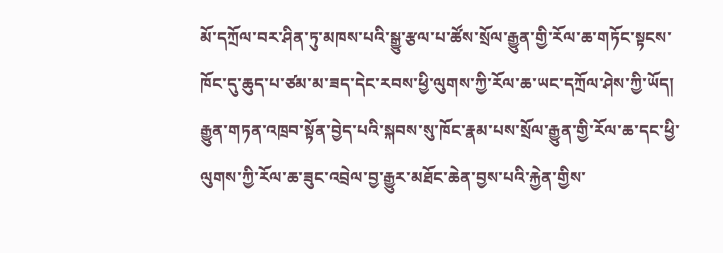མོ་དཀྲོལ་བར་ཤིན་ཏུ་མཁས་པའི་སྒྱུ་རྩལ་པ་ཚོས་སྲོལ་རྒྱུན་གྱི་རོལ་ཆ་གཏོང་སྟངས་ཁོང་དུ་ཆུད་པ་ཙམ་མ་ཟད་དེང་རབས་ཕྱི་ལུགས་ཀྱི་རོལ་ཆ་ཡང་དཀྲོལ་ཤེས་ཀྱི་ཡོད། རྒྱུན་གཏན་འཁྲབ་སྟོན་བྱེད་པའི་སྐབས་སུ་ཁོང་རྣམ་པས་སྲོལ་རྒྱུན་གྱི་རོལ་ཆ་དང་ཕྱི་ལུགས་ཀྱི་རོལ་ཆ་ཟུང་འབྲེལ་བྱ་རྒྱུར་མཐོང་ཆེན་བྱས་པའི་རྐྱེན་གྱིས་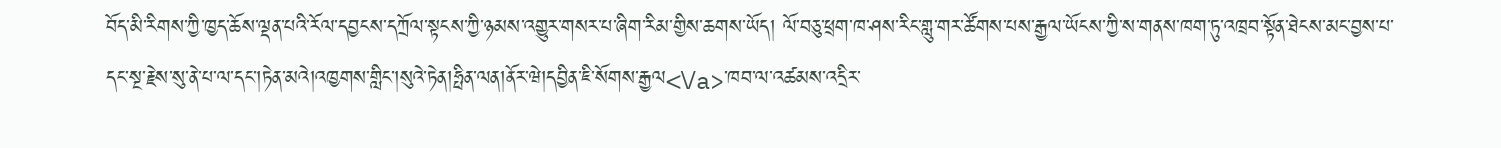བོད་མི་རིགས་ཀྱི་ཁྱད་ཆོས་ལྡན་པའི་རོལ་དབྱངས་དཀྲོལ་སྟངས་ཀྱི་ཉམས་འགྱུར་གསར་པ་ཞིག་རིམ་གྱིས་ཆགས་ཡོད། ལོ་བཅུ་ཕྲག་ཁ་ཤས་རིང་གླུ་གར་ཚོགས་པས་རྒྱལ་ཡོངས་ཀྱི་ས་གནས་ཁག་ཏུ་འཁྲབ་སྟོན་ཐེངས་མང་བྱས་པ་དང་སྔ་རྗེས་སུ་ནེ་པ་ལ་དང་།ཏེན་མའེ།འཁྱགས་གླིང་།སུའེ་ཏེན།ཧྥིན་ལན།ནོར་ཝེ།དབྱིན་ཇི་སོགས་རྒྱལ<\/a>་ཁབ་ལ་འཚམས་འདྲིར་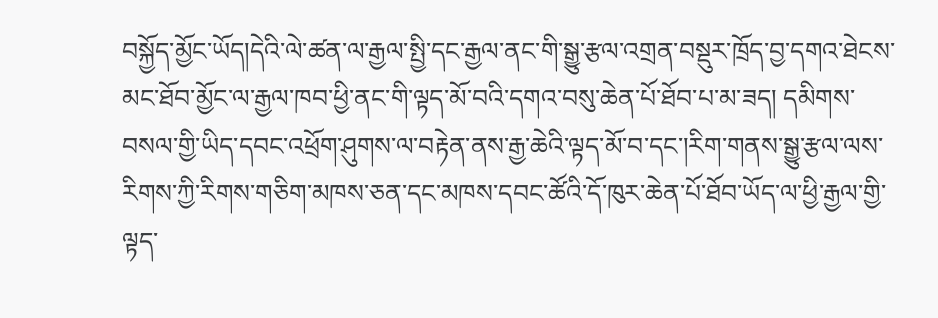བསྐྱོད་མྱོང་ཡོད།དེའི་ལེ་ཚན་ལ་རྒྱལ་སྤྱི་དང་རྒྱལ་ནང་གི་སྒྱུ་རྩལ་འགྲན་བསྡུར་ཁྲོད་བྱ་དགའ་ཐེངས་མང་ཐོབ་མྱོང་ལ་རྒྱལ་ཁབ་ཕྱི་ནང་གི་ལྟད་མོ་བའི་དགའ་བསུ་ཆེན་པོ་ཐོབ་པ་མ་ཟད། དམིགས་བསལ་གྱི་ཡིད་དབང་འཕྲོག་ཤུགས་ལ་བརྟེན་ནས་རྒྱ་ཆེའི་ལྟད་མོ་བ་དང་།རིག་གནས་སྒྱུ་རྩལ་ལས་རིགས་ཀྱི་རིགས་གཅིག་མཁས་ཅན་དང་མཁས་དབང་ཚོའི་དོ་ཁུར་ཆེན་པོ་ཐོབ་ཡོད་ལ་ཕྱི་རྒྱལ་གྱི་ལྟད་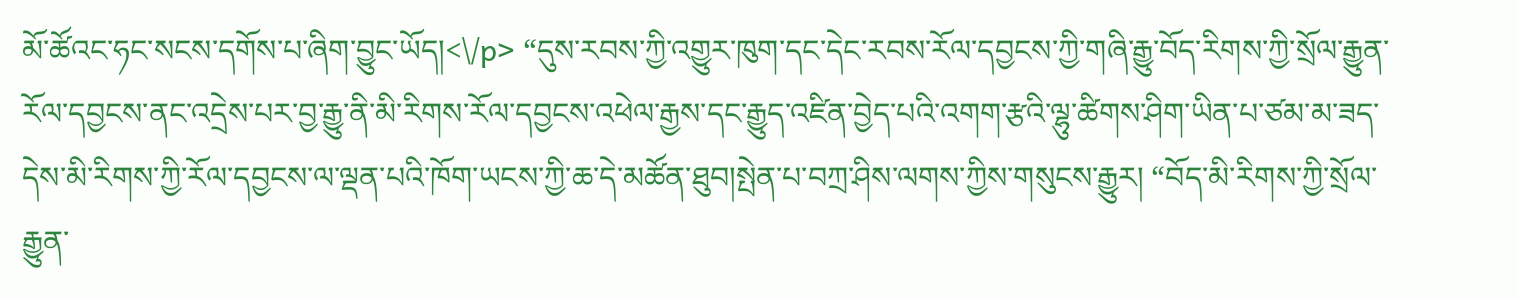མོ་ཚོའང་ཧང་སངས་དགོས་པ་ཞིག་བྱུང་ཡོད།<\/p> “དུས་རབས་ཀྱི་འགྱུར་ཁུག་དང་དེང་རབས་རོལ་དབྱངས་ཀྱི་གཞི་རྒྱུ་བོད་རིགས་ཀྱི་སྲོལ་རྒྱུན་རོལ་དབྱངས་ནང་འདྲེས་པར་བྱ་རྒྱུ་ནི་མི་རིགས་རོལ་དབྱངས་འཕེལ་རྒྱས་དང་རྒྱུད་འཛིན་བྱེད་པའི་འགག་རྩའི་ལྷུ་ཚིགས་ཤིག་ཡིན་པ་ཙམ་མ་ཟད་དེས་མི་རིགས་ཀྱི་རོལ་དབྱངས་ལ་ལྡན་པའི་ཁོག་ཡངས་ཀྱི་ཆ་དེ་མཚོན་ཐུབ།སྤེན་པ་བཀྲ་ཤིས་ལགས་ཀྱིས་གསུངས་རྒྱུར། “བོད་མི་རིགས་ཀྱི་སྲོལ་རྒྱུན་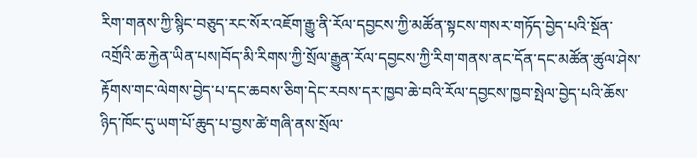རིག་གནས་ཀྱི་སྙིང་བཅུད་རང་སོར་འཇོག་རྒྱུ་ནི་རོལ་དབྱངས་ཀྱི་མཚོན་སྟངས་གསར་གཏོད་བྱེད་པའི་སྔོན་འགྲོའི་ཆ་རྐྱེན་ཡིན་པས།བོད་མི་རིགས་ཀྱི་སྲོལ་རྒྱུན་རོལ་དབྱངས་ཀྱི་རིག་གནས་ནང་དོན་དང་མཚོན་ཚུལ་ཤེས་རྟོགས་གང་ལེགས་བྱེད་པ་དང་ཆབས་ཅིག་དེང་རབས་དར་ཁྱབ་ཆེ་བའི་རོལ་དབྱངས་ཁྱབ་སྤེལ་བྱེད་པའི་ཆོས་ཉིད་ཁོང་དུ་ཡག་པོ་ཆུད་པ་བྱས་ཚེ་གཞི་ནས་སྲོལ་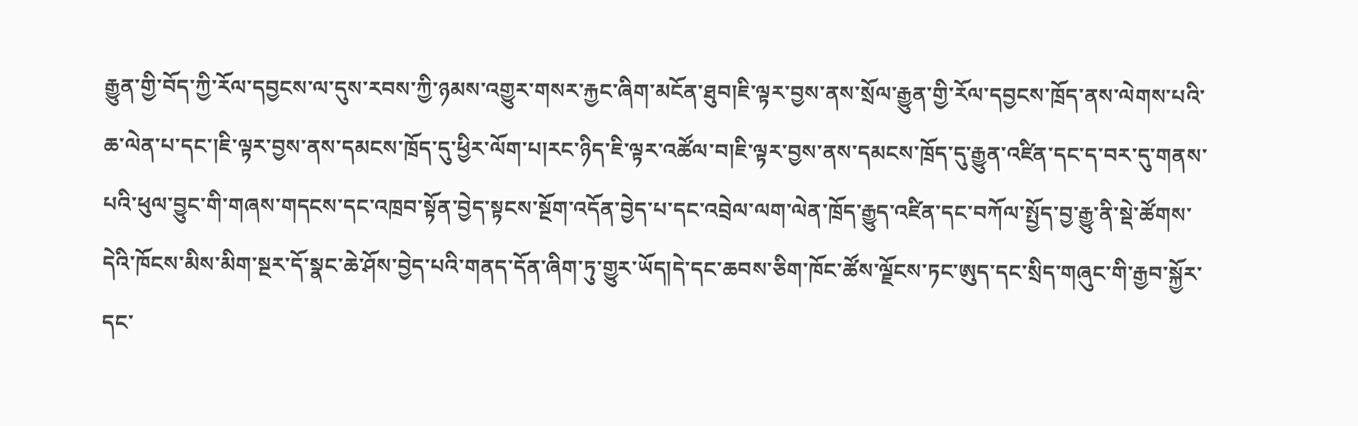རྒྱུན་གྱི་བོད་ཀྱི་རོལ་དབྱངས་ལ་དུས་རབས་ཀྱི་ཉམས་འགྱུར་གསར་རྐྱང་ཞིག་མངོན་ཐུབ།ཇི་ལྟར་བྱས་ནས་སྲོལ་རྒྱུན་གྱི་རོལ་དབྱངས་ཁྲོད་ནས་ལེགས་པའི་ཆ་ལེན་པ་དང་།ཇི་ལྟར་བྱས་ནས་དམངས་ཁྲོད་དུ་ཕྱིར་ལོག་པ།རང་ཉིད་ཇི་ལྟར་འཚོལ་བ།ཇི་ལྟར་བྱས་ནས་དམངས་ཁྲོད་དུ་རྒྱུན་འཛིན་དང་ད་བར་དུ་གནས་པའི་ཕུལ་བྱུང་གི་གཞས་གདངས་དང་འཁྲབ་སྟོན་བྱེད་སྟངས་སྔོག་འདོན་བྱེད་པ་དང་འབྲེལ་ལག་ལེན་ཁྲོད་རྒྱུད་འཛིན་དང་བཀོལ་སྤྱོད་བྱ་རྒྱུ་ནི་སྡེ་ཚོགས་དེའི་ཁོངས་མིས་མིག་སྔར་དོ་སྣང་ཆེ་ཤོས་བྱེད་པའི་གནད་དོན་ཞིག་ཏུ་གྱུར་ཡོད།དེ་དང་ཆབས་ཅིག་ཁོང་ཚོས་ལྗོངས་ཏང་ཨུད་དང་སྲིད་གཞུང་གི་རྒྱབ་སྐྱོར་དང་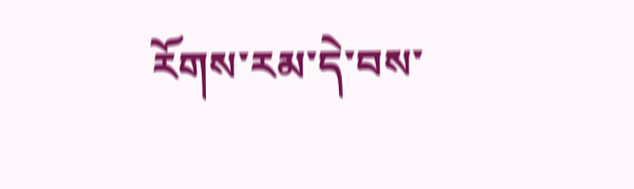རོགས་རམ་དེ་བས་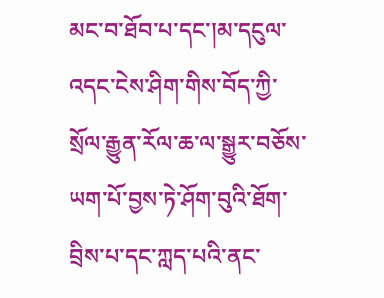མང་བ་ཐོབ་པ་དང་།མ་དངུལ་འདང་ངེས་ཤིག་གིས་བོད་ཀྱི་སྲོལ་རྒྱུན་རོལ་ཆ་ལ་སྒྱུར་བཅོས་ཡག་པོ་བྱས་ཏེ་ཤོག་བུའི་ཐོག་བྲིས་པ་དང་ཀླད་པའི་ནང་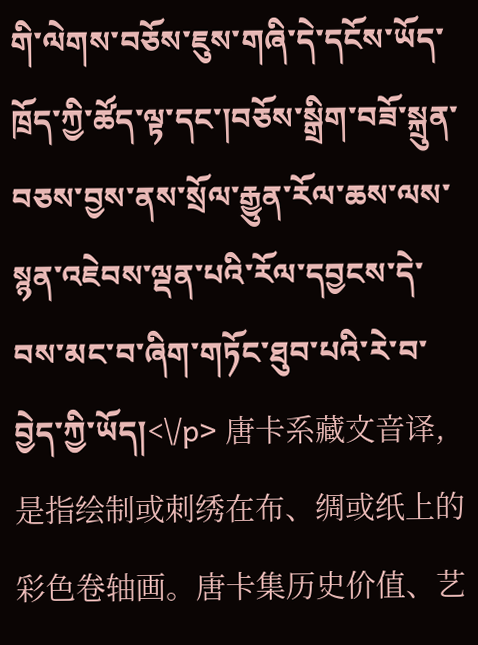གི་ལེགས་བཅོས་ཇུས་གཞི་དེ་དངོས་ཡོད་ཁྲོད་ཀྱི་ཚོད་ལྟ་དང་།བཅོས་སྒྲིག་བཟོ་སྐྲུན་བཅས་བྱས་ནས་སྲོལ་རྒྱུན་རོལ་ཆས་ལས་སྙན་འཇེབས་ལྡན་པའི་རོལ་དབྱངས་དེ་བས་མང་བ་ཞིག་གཏོང་ཐུབ་པའི་རེ་བ་བྱེད་ཀྱི་ཡོད།<\/p> 唐卡系藏文音译,是指绘制或刺绣在布、绸或纸上的彩色卷轴画。唐卡集历史价值、艺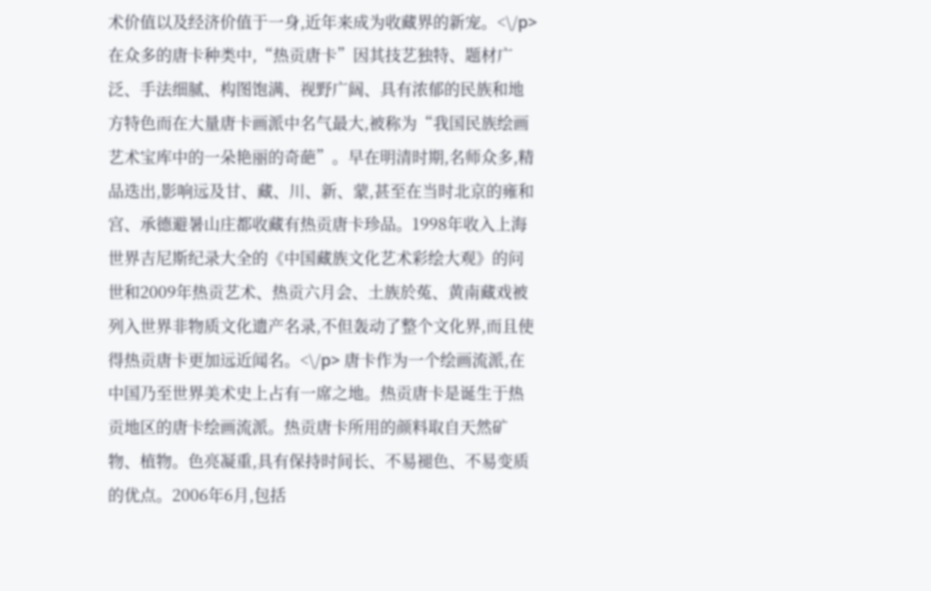术价值以及经济价值于一身,近年来成为收藏界的新宠。<\/p> 在众多的唐卡种类中,“热贡唐卡”因其技艺独特、题材广泛、手法细腻、构图饱满、视野广阔、具有浓郁的民族和地方特色而在大量唐卡画派中名气最大,被称为“我国民族绘画艺术宝库中的一朵艳丽的奇葩”。早在明清时期,名师众多,精品迭出,影响远及甘、藏、川、新、蒙,甚至在当时北京的雍和宫、承德避暑山庄都收藏有热贡唐卡珍品。1998年收入上海世界吉尼斯纪录大全的《中国藏族文化艺术彩绘大观》的问世和2009年热贡艺术、热贡六月会、土族於菟、黄南藏戏被列入世界非物质文化遗产名录,不但轰动了整个文化界,而且使得热贡唐卡更加远近闻名。<\/p> 唐卡作为一个绘画流派,在中国乃至世界美术史上占有一席之地。热贡唐卡是诞生于热贡地区的唐卡绘画流派。热贡唐卡所用的颜料取自天然矿物、植物。色亮凝重,具有保持时间长、不易褪色、不易变质的优点。2006年6月,包括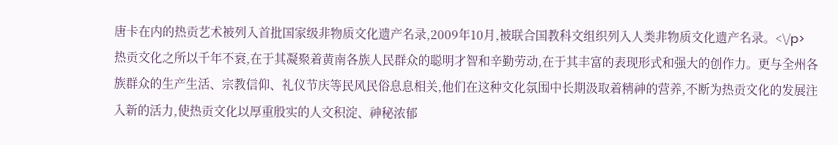唐卡在内的热贡艺术被列入首批国家级非物质文化遗产名录,2009年10月,被联合国教科文组织列入人类非物质文化遗产名录。<\/p> 热贡文化之所以千年不衰,在于其凝聚着黄南各族人民群众的聪明才智和辛勤劳动,在于其丰富的表现形式和强大的创作力。更与全州各族群众的生产生活、宗教信仰、礼仪节庆等民风民俗息息相关,他们在这种文化氛围中长期汲取着精神的营养,不断为热贡文化的发展注入新的活力,使热贡文化以厚重殷实的人文积淀、神秘浓郁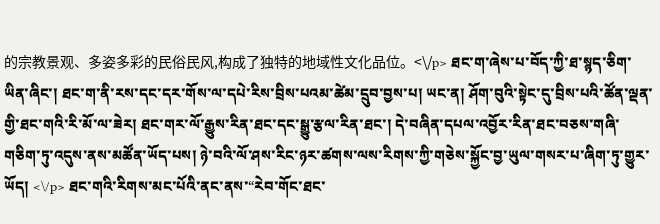的宗教景观、多姿多彩的民俗民风,构成了独特的地域性文化品位。<\/p> ཐང་ག་ཞེས་པ་བོད་ཀྱི་ཐ་སྙད་ཅིག་ཡིན་ཞིང་། ཐང་ག་ནི་རས་དང་དར་གོས་ལ་དཔེ་རིས་བྲིས་པའམ་ཚེམ་དྲུབ་བྱས་པ། ཡང་ན། ཤོག་བུའི་སྟེང་དུ་བྲིས་པའི་ཚོན་ལྡན་གྱི་ཐང་གའི་རི་མོ་ལ་ཟེར། ཐང་གར་ལོ་རྒྱུས་རིན་ཐང་དང་སྒྱུ་རྩལ་རིན་ཐང་། དེ་བཞིན་དཔལ་འབྱོར་རིན་ཐང་བཅས་གཞི་གཅིག་ཏུ་འདུས་ནས་མཚོན་ཡོད་པས། ཉེ་བའི་ལོ་ཤས་རིང་ཉར་ཚགས་ལས་རིགས་ཀྱི་གཅེས་སྐྱོང་བྱ་ཡུལ་གསར་པ་ཞིག་ཏུ་གྱུར་ཡོད། <\/p> ཐང་གའི་རིགས་མང་པོའི་ནང་ནས་“རེབ་གོང་ཐང་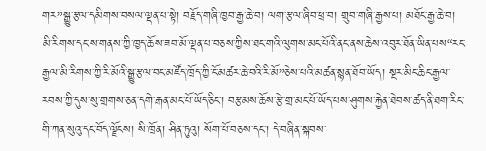གར”སྒྱུ་རྩལ་དམིགས་བསལ་ལྡན་པ་སྟེ། བརྗོད་གཞི་ཁྱབ་རྒྱ་ཆེ་བ། ལག་རྩལ་ཞིབ་ཕྲ་བ། གྲུབ་གཞི་རྒྱས་པ། མཐོང་རྒྱ་ཆེ་བ། མི་རིགས་དང་ས་གནས་ཀྱི་ཁྱད་ཆོས་ཟབ་མོ་ལྡན་པ་བཅས་ཀྱིས་ཐང་གའི་ལུགས་མང་པོའི་ནང་ནས་ཆེས་འབུར་ཐོན་ཡིན་པས“རང་རྒྱལ་མི་རིགས་ཀྱི་རི་མོའི་སྒྱུ་རྩལ་བང་མཛོད་ཁྲོད་ཀྱི་ངོ་མཚར་ཆེ་བའི་རི་མོ”ཅེས་པའི་མཚན་སྙན་ཐོབ་ཡོད། སྔར་མིང་ཆིང་རྒྱལ་རབས་ཀྱི་དུས་སུ་གྲགས་ཅན་དགེ་རྒན་མང་པོ་ཡོད་ཅིང་། བརྩམས་ཆོས་རྩེ་གྲ་མང་པོ་ཡོད་པས་ཤུགས་རྐྱེན་ཐེབས་ཚད་ནི་ཐག་རིང་གི་ཀན་སུའུ་དང་བོད་ལྗོངས། སི་ཁྲོན། ཤིན་ཏུའུ། སོག་པོ་བཅས་དང་། དེ་བཞིན་སྐབས་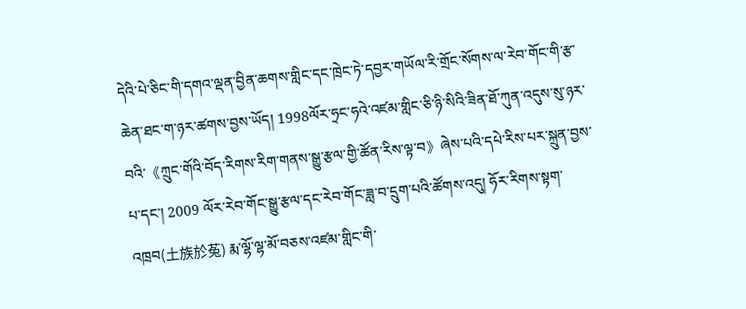དེའི་པེ་ཅིང་གི་དགའ་ལྡན་བྱིན་ཆགས་གླིང་དང་ཁྲེང་ཏེ་དབྱར་གཡོལ་རི་གྲོང་སོགས་ལ་རེབ་གོང་གི་རྩ་ཆེན་ཐང་ག་ཉར་ཚགས་བྱས་ཡོད། 1998ལོར་ཧྲང་ཧའེ་འཛམ་གླིང་ཅི་ཉི་སིའི་ཟིན་ཐོ་ཀུན་འདུས་སུ་ཉར་བའི་《ཀྲུང་གོའི་བོད་རིགས་རིག་གནས་སྒྱུ་རྩལ་གྱི་ཚོན་རིས་ལྟ་བ》ཞེས་པའི་དཔེ་རིས་པར་སྐྲུན་བྱས་པ་དང་། 2009 ལོར་རེབ་གོང་སྒྱུ་རྩལ་དང་རེབ་གོང་ཟླ་བ་དྲུག་པའི་ཚོགས་འདུ། ཧོར་རིགས་སྟག་འཁྲབ(土族於菟) རྨ་ལྷོ་ལྷ་མོ་བཅས་འཛམ་གླིང་གི་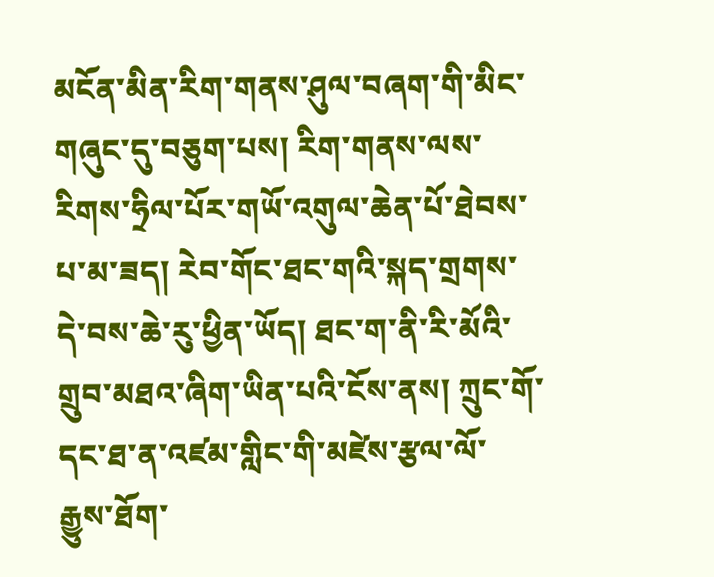མངོན་མིན་རིག་གནས་ཤུལ་བཞག་གི་མིང་གཞུང་དུ་བཅུག་པས། རིག་གནས་ལས་རིགས་ཧྲིལ་པོར་གཡོ་འགུལ་ཆེན་པོ་ཐེབས་པ་མ་ཟད། རེབ་གོང་ཐང་གའི་སྐད་གྲགས་དེ་བས་ཆེ་རུ་ཕྱིན་ཡོད། ཐང་ག་ནི་རི་མོའི་གྲུབ་མཐའ་ཞིག་ཡིན་པའི་ངོས་ནས། ཀྲུང་གོ་དང་ཐ་ན་འཛམ་གླིང་གི་མཛེས་རྩལ་ལོ་རྒྱུས་ཐོག་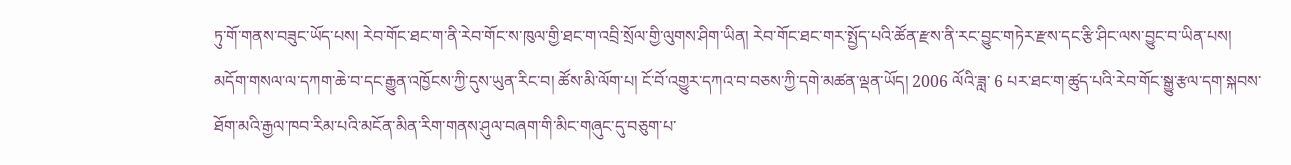ཏུ་གོ་གནས་བཟུང་ཡོད་པས། རེབ་གོང་ཐང་ག་ནི་རེབ་གོང་ས་ཁུལ་གྱི་ཐང་ག་འབྲི་སྲོལ་གྱི་ལུགས་ཤིག་ཡིན། རེབ་གོང་ཐང་གར་སྤྱོད་པའི་ཚོན་རྫས་ནི་རང་བྱུང་གཏེར་རྫས་དང་རྩི་ཤིང་ལས་བྱུང་བ་ཡིན་པས། མདོག་གསལ་ལ་དཀག་ཆེ་བ་དང་རྒྱུན་འཁྱོངས་ཀྱི་དུས་ཡུན་རིང་བ། ཚོས་མི་ལོག་པ། ངོ་བོ་འགྱུར་དཀའ་བ་བཅས་ཀྱི་དགེ་མཚན་ལྡན་ཡོད། 2006 ལོའི་ཟླ་ 6 པར་ཐང་ག་ཚུད་པའི་རེབ་གོང་སྒྱུ་རྩལ་དག་སྐབས་ཐོག་མའི་རྒྱལ་ཁབ་རིམ་པའི་མངོན་མིན་རིག་གནས་ཤུལ་བཞག་གི་མིང་གཞུང་དུ་བཅུག་པ་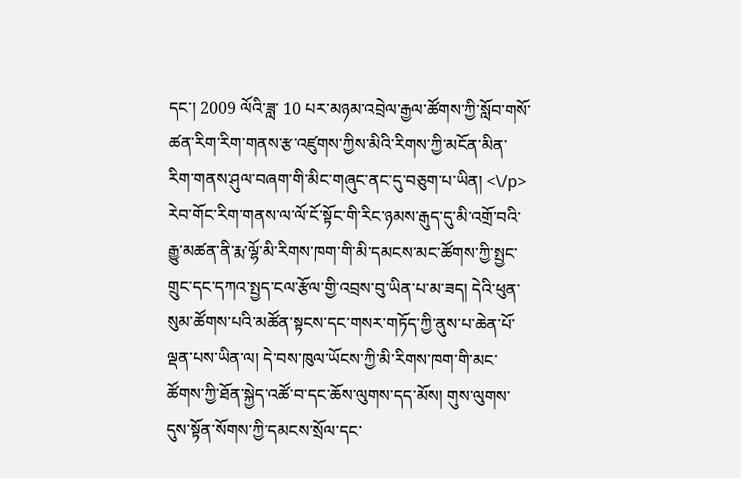དང་། 2009 ལོའི་ཟླ་ 10 པར་མཉམ་འབྲེལ་རྒྱལ་ཚོགས་ཀྱི་སློབ་གསོ་ཚན་རིག་རིག་གནས་རྩ་འཛུགས་ཀྱིས་མིའི་རིགས་ཀྱི་མངོན་མིན་རིག་གནས་ཤུལ་བཞག་གི་མིང་གཞུང་ནང་དུ་བཅུག་པ་ཡིན། <\/p> རེབ་གོང་རིག་གནས་ལ་ལོ་ངོ་སྟོང་གི་རིང་ཉམས་རྒུད་དུ་མི་འགྲོ་བའི་རྒྱུ་མཚན་ནི་རྨ་ལྷོ་མི་རིགས་ཁག་གི་མི་དམངས་མང་ཚོགས་ཀྱི་སྤྱང་གྲུང་དང་དཀའ་སྤྱད་ངལ་རྩོལ་གྱི་འབྲས་བུ་ཡིན་པ་མ་ཟད། དེའི་ཕུན་སུམ་ཚོགས་པའི་མཚོན་སྟངས་དང་གསར་གཏོད་ཀྱི་ནུས་པ་ཆེན་པོ་ལྡན་པས་ཡིན་ལ། དེ་བས་ཁུལ་ཡོངས་ཀྱི་མི་རིགས་ཁག་གི་མང་ཚོགས་ཀྱི་ཐོན་སྐྱེད་འཚོ་བ་དང་ཆོས་ལུགས་དད་མོས། གུས་ལུགས་དུས་སྟོན་སོགས་ཀྱི་དམངས་སྲོལ་དང་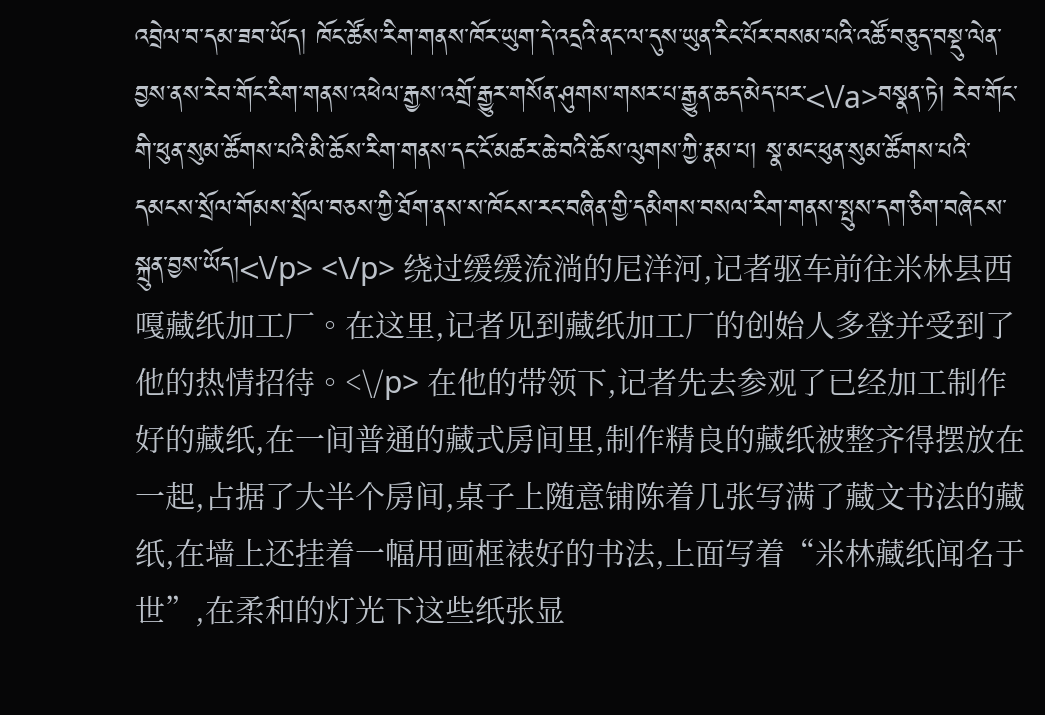འབྲེལ་བ་དམ་ཟབ་ཡོད། ཁོང་ཚོས་རིག་གནས་ཁོར་ཡུག་དེ་འདྲའི་ནང་ལ་དུས་ཡུན་རིང་པོར་བསམ་པའི་འཚོ་བཅུད་བསྡུ་ལེན་བྱས་ནས་རེབ་གོང་རིག་གནས་འཕེལ་རྒྱས་འགྲོ་རྒྱུར་གསོན་ཤུགས་གསར་པ་རྒྱུན་ཆད་མེད་པར་<\/a>བསྣན་ཏེ། རེབ་གོང་གི་ཕུན་སུམ་ཚོགས་པའི་མི་ཆོས་རིག་གནས་དང་ངོ་མཚར་ཆེ་བའི་ཆོས་ལུགས་ཀྱི་རྣམ་པ། སྣ་མང་ཕུན་སུམ་ཚོགས་པའི་དམངས་སྲོལ་གོམས་སྲོལ་བཅས་ཀྱི་ཐོག་ནས་ས་ཁོངས་རང་བཞིན་གྱི་དམིགས་བསལ་རིག་གནས་སྤུས་དག་ཅིག་བཞེངས་སྐྲུན་བྱས་ཡོད།<\/p> <\/p> 绕过缓缓流淌的尼洋河,记者驱车前往米林县西嘎藏纸加工厂。在这里,记者见到藏纸加工厂的创始人多登并受到了他的热情招待。<\/p> 在他的带领下,记者先去参观了已经加工制作好的藏纸,在一间普通的藏式房间里,制作精良的藏纸被整齐得摆放在一起,占据了大半个房间,桌子上随意铺陈着几张写满了藏文书法的藏纸,在墙上还挂着一幅用画框裱好的书法,上面写着“米林藏纸闻名于世”,在柔和的灯光下这些纸张显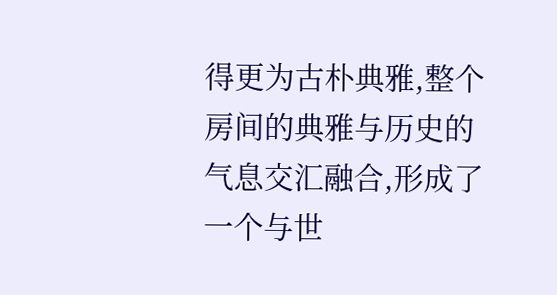得更为古朴典雅,整个房间的典雅与历史的气息交汇融合,形成了一个与世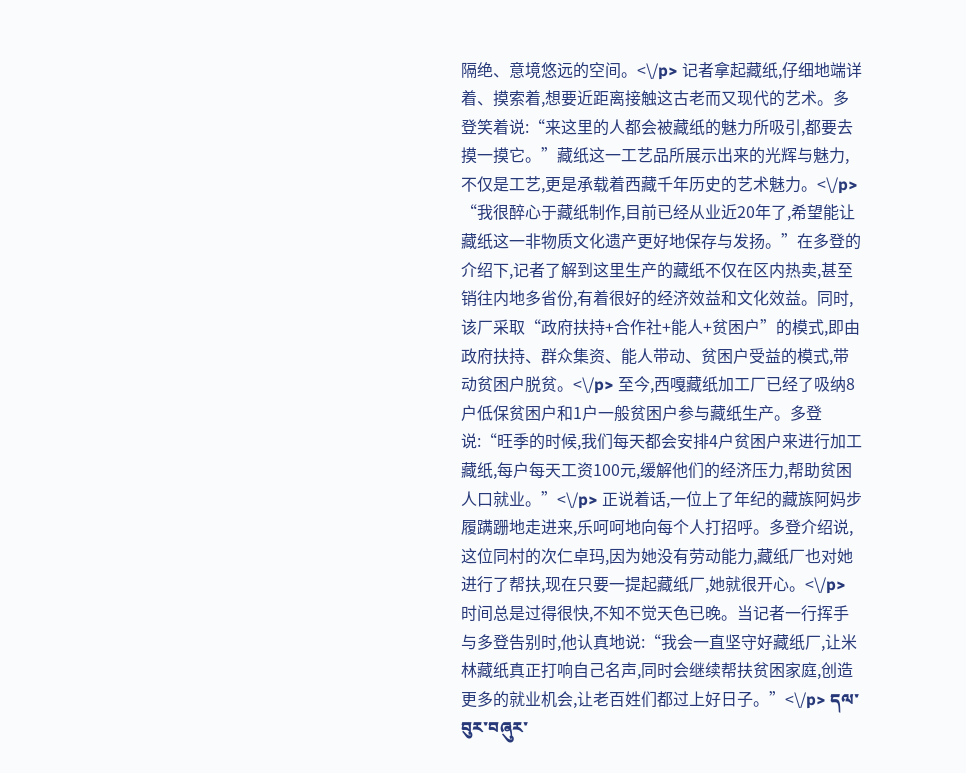隔绝、意境悠远的空间。<\/p> 记者拿起藏纸,仔细地端详着、摸索着,想要近距离接触这古老而又现代的艺术。多登笑着说:“来这里的人都会被藏纸的魅力所吸引,都要去摸一摸它。”藏纸这一工艺品所展示出来的光辉与魅力,不仅是工艺,更是承载着西藏千年历史的艺术魅力。<\/p> “我很醉心于藏纸制作,目前已经从业近20年了,希望能让藏纸这一非物质文化遗产更好地保存与发扬。”在多登的介绍下,记者了解到这里生产的藏纸不仅在区内热卖,甚至销往内地多省份,有着很好的经济效益和文化效益。同时,该厂采取“政府扶持+合作社+能人+贫困户”的模式,即由政府扶持、群众集资、能人带动、贫困户受益的模式,带动贫困户脱贫。<\/p> 至今,西嘎藏纸加工厂已经了吸纳8户低保贫困户和1户一般贫困户参与藏纸生产。多登说:“旺季的时候,我们每天都会安排4户贫困户来进行加工藏纸,每户每天工资100元,缓解他们的经济压力,帮助贫困人口就业。”<\/p> 正说着话,一位上了年纪的藏族阿妈步履蹒跚地走进来,乐呵呵地向每个人打招呼。多登介绍说,这位同村的次仁卓玛,因为她没有劳动能力,藏纸厂也对她进行了帮扶,现在只要一提起藏纸厂,她就很开心。<\/p> 时间总是过得很快,不知不觉天色已晚。当记者一行挥手与多登告别时,他认真地说:“我会一直坚守好藏纸厂,让米林藏纸真正打响自己名声,同时会继续帮扶贫困家庭,创造更多的就业机会,让老百姓们都过上好日子。”<\/p> དལ་བུར་བཞུར་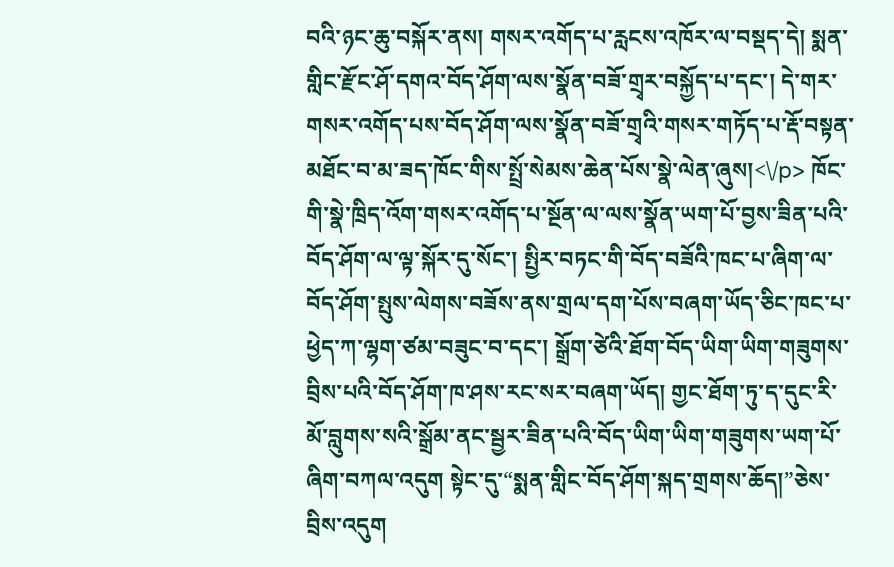བའི་ཉང་ཆུ་བསྐོར་ནས། གསར་འགོད་པ་རླངས་འཁོར་ལ་བསྡད་དེ། སྨན་གླིང་རྫོང་ཤོ་དགའ་བོད་ཤོག་ལས་སྣོན་བཟོ་གྲྭར་བསྐྱོད་པ་དང་། དེ་གར་གསར་འགོད་པས་བོད་ཤོག་ལས་སྣོན་བཟོ་གྲྭའི་གསར་གཏོད་པ་རྡོ་བསྟན་མཐོང་བ་མ་ཟད་ཁོང་གིས་སྤྲོ་སེམས་ཆེན་པོས་སྣེ་ལེན་ཞུས།<\/p> ཁོང་གི་སྣེ་ཁྲིད་འོག་གསར་འགོད་པ་སྔོན་ལ་ལས་སྣོན་ཡག་པོ་བྱས་ཟིན་པའི་བོད་ཤོག་ལ་ལྟ་སྐོར་དུ་སོང་། སྤྱིར་བཏང་གི་བོད་བཟོའི་ཁང་པ་ཞིག་ལ་བོད་ཤོག་སྤུས་ལེགས་བཟོས་ནས་གྲལ་དག་པོས་བཞག་ཡོད་ཅིང་ཁང་པ་ཕྱེད་ཀ་ལྷག་ཙམ་བཟུང་བ་དང་། སྒྲོག་ཙེའི་ཐོག་བོད་ཡིག་ཡིག་གཟུགས་བྲིས་པའི་བོད་ཤོག་ཁ་ཤས་རང་སར་བཞག་ཡོད། གྱང་ཐོག་ཏུ་ད་དུང་རི་མོ་བླུགས་སའི་སྒྲོམ་ནང་སྦྱར་ཟིན་པའི་བོད་ཡིག་ཡིག་གཟུགས་ཡག་པོ་ཞིག་བཀལ་འདུག སྟེང་དུ་“སྨན་གླིང་བོད་ཤོག་སྐད་གྲགས་ཆོད།”ཅེས་བྲིས་འདུག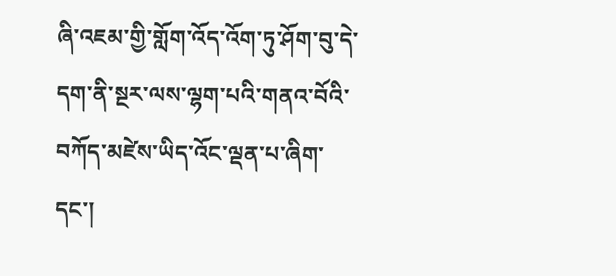ཞི་འཇམ་གྱི་གློག་འོད་འོག་ཏུ་ཤོག་བུ་དེ་དག་ནི་སྔར་ལས་ལྷག་པའི་གནའ་བོའི་བཀོད་མཛེས་ཡིད་འོང་ལྡན་པ་ཞིག་དང་།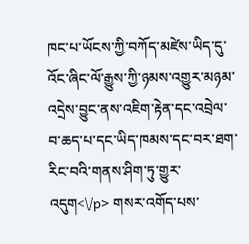ཁང་པ་ཡོངས་ཀྱི་བཀོད་མཛེས་ཡིད་དུ་འོང་ཞིང་ལོ་རྒྱུས་ཀྱི་ཉམས་འགྱུར་མཉམ་འདྲེས་བྱུང་ནས་འཇིག་རྟེན་དང་འབྲེལ་བ་ཆད་པ་དང་ཡིད་ཁམས་དང་བར་ཐག་རིང་བའི་གནས་ཤིག་ཏུ་གྱུར་འདུག<\/p> གསར་འགོད་པས་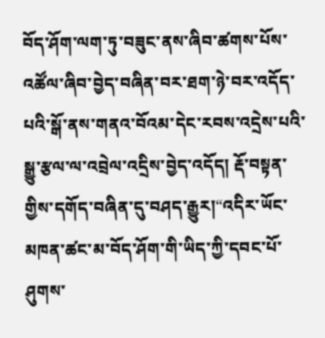བོད་ཤོག་ལག་ཏུ་བཟུང་ནས་ཞིབ་ཚགས་པོས་འཚོལ་ཞིབ་བྱེད་བཞིན་བར་ཐག་ཉེ་བར་འདོད་པའི་སྒོ་ནས་གནའ་བོའམ་དེང་རབས་འདྲེས་པའི་སྒྱུ་རྩལ་ལ་འབྲེལ་འདྲིས་བྱེད་འདོད། རྡོ་བསྟན་གྱིས་དགོད་བཞིན་དུ་བཤད་རྒྱུར།“འདིར་ཡོང་མཁན་ཚང་མ་བོད་ཤོག་གི་ཡིད་ཀྱི་དབང་པོ་ཤུགས་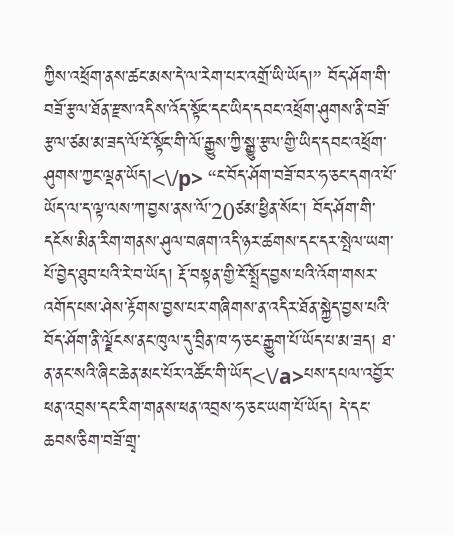ཀྱིས་འཕྲོག་ནས་ཚང་མས་དེ་ལ་རེག་པར་འགྲོ་ཡི་ཡོད།” བོད་ཤོག་གི་བཟོ་རྩལ་ཐོན་རྫས་འདིས་འོད་སྟོང་དང་ཡིད་དབང་འཕྲོག་ཤུགས་ནི་བཟོ་རྩལ་ཙམ་མ་ཟད་ལོ་ངོ་སྟོང་གི་ལོ་རྒྱུས་ཀྱི་སྒྱུ་རྩལ་གྱི་ཡིད་དབང་འཕྲོག་ཤུགས་ཀྱང་ལྡན་ཡོད།<\/p> “ང་བོད་ཤོག་བཟོ་བར་ཧ་ཅང་དགའ་པོ་ཡོད་ལ་ད་ལྟ་ལས་ཀ་བྱས་ནས་ལོ་20ཙམ་ཕྱིན་སོང་། བོད་ཤོག་གི་དངོས་མིན་རིག་གནས་ཤུལ་བཞག་འདི་ཉར་ཚགས་དང་དར་སྤེལ་ཡག་པོ་བྱེད་ཐུབ་པའི་རེ་བ་ཡོད། རྡོ་བསྟན་གྱི་ངོ་སྤྲོད་བྱས་པའི་འོག་གསར་འགོད་པས་ཤེས་རྟོགས་བྱས་པར་གཞིགས་ན་འདིར་ཐོན་སྐྱེད་བྱས་པའི་བོད་ཤོག་ནི་ལྗོངས་ནང་ཁུལ་དུ་བྲིན་ཁ་ཧ་ཅང་རྒྱུག་པོ་ཡོད་པ་མ་ཟད། ཐ་ན་ནང་སའི་ཞིང་ཆེན་མང་པོར་འཚོང་གི་ཡོད་<\/a>པས་དཔལ་འབྱོར་ཕན་འབྲས་དང་རིག་གནས་ཕན་འབྲས་ཧ་ཅང་ཡག་པོ་ཡོད། དེ་དང་ཆབས་ཅིག་བཟོ་གྲྭ་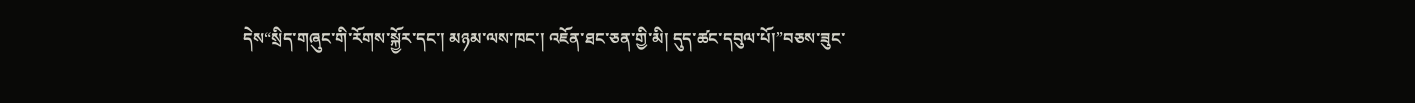དེས“སྲིད་གཞུང་གི་རོགས་སྐྱོར་དང་། མཉམ་ལས་ཁང་། འཇོན་ཐང་ཅན་གྱི་མི། དུད་ཚང་དབུལ་པོ།”བཅས་ཟུང་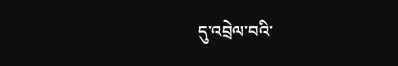དུ་འབྲེལ་བའི་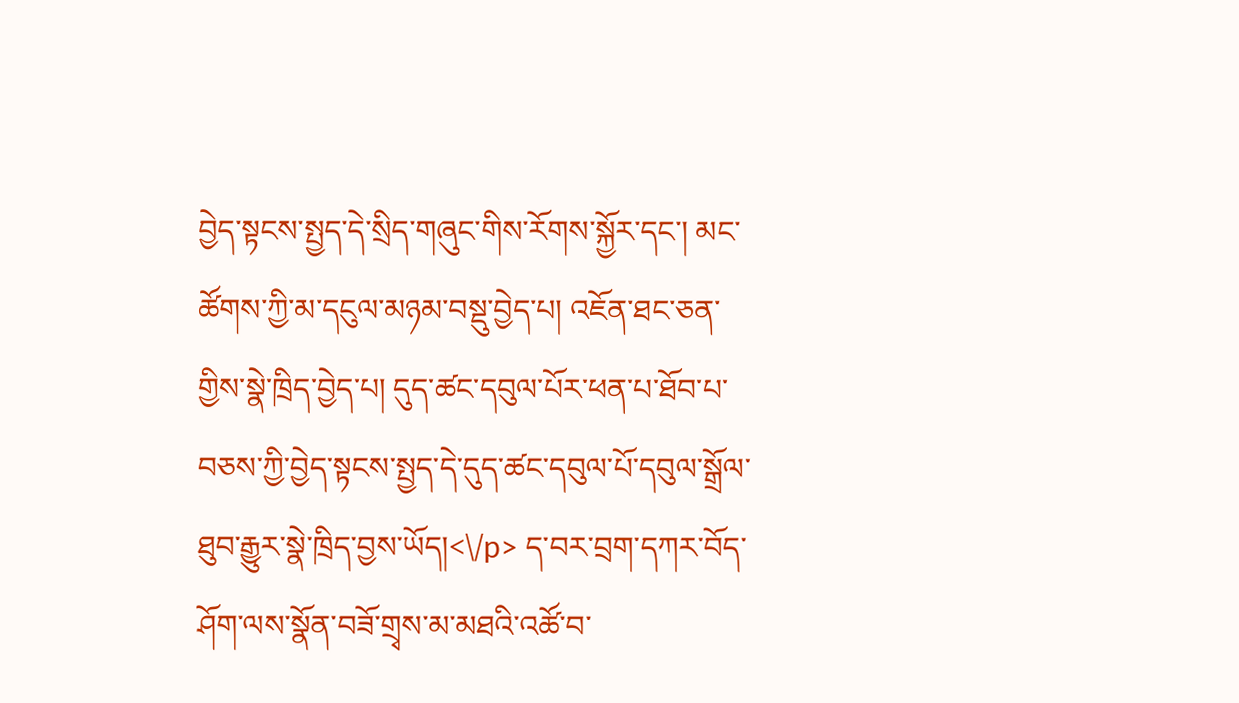བྱེད་སྟངས་སྤྱད་དེ་སྲིད་གཞུང་གིས་རོགས་སྐྱོར་དང་། མང་ཚོགས་ཀྱི་མ་དངུལ་མཉམ་བསྡུ་བྱེད་པ། འཇོན་ཐང་ཅན་གྱིས་སྣེ་ཁྲིད་བྱེད་པ། དུད་ཚང་དབུལ་པོར་ཕན་པ་ཐོབ་པ་བཅས་ཀྱི་བྱེད་སྟངས་སྤྱད་དེ་དུད་ཚང་དབུལ་པོ་དབུལ་སྒྲོལ་ཐུབ་རྒྱུར་སྣེ་ཁྲིད་བྱས་ཡོད།<\/p> ད་བར་བྲག་དཀར་བོད་ཤོག་ལས་སྣོན་བཟོ་གྲྭས་མ་མཐའི་འཚོ་བ་